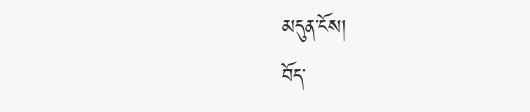མདུན་ངོས།
བོད་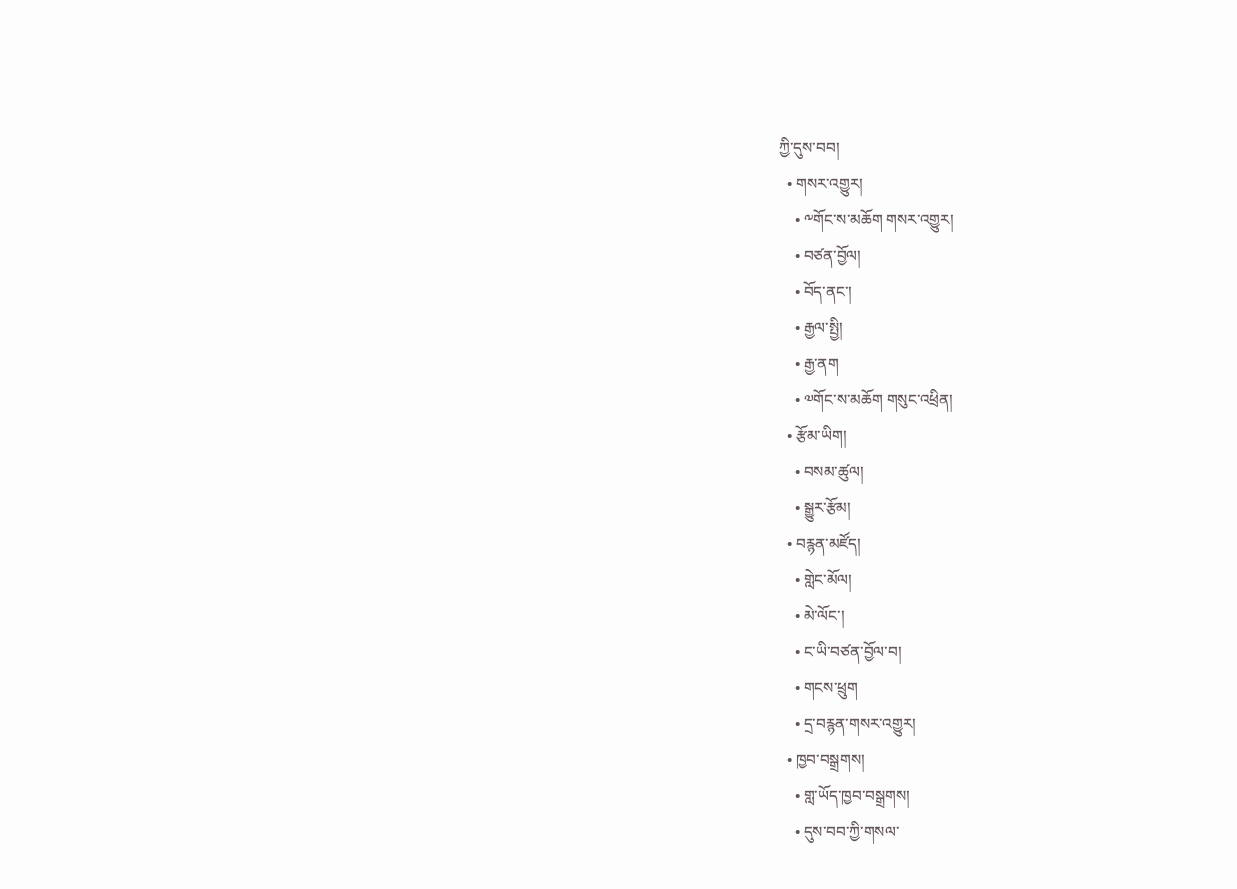ཀྱི་དུས་བབ།
  • གསར་འགྱུར།
    • ༸གོང་ས་མཆོག གསར་འགྱུར།
    • བཙན་བྱོལ།
    • བོད་ནང་།
    • རྒྱལ་སྤྱི།
    • རྒྱ་ནག
    • ༧གོང་ས་མཆོག གསུང་འཕྲིན།
  • རྩོམ་ཡིག།
    • བསམ་ཚུལ།
    • སྒྱུར་རྩོམ།
  • བརྙན་མཛོད།
    • གླེང་མོལ།
    • མེ་ལོང་།
    • ང་ཡི་བཙན་བྱོལ་བ།
    • གངས་ཕྲུག
    • དྲ་བརྙན་གསར་འགྱུར།
  • ཁྱབ་བསྒྲགས།
    • གླ་ཡོད་ཁྱབ་བསྒྲགས།
    • དུས་བབ་ཀྱི་གསལ་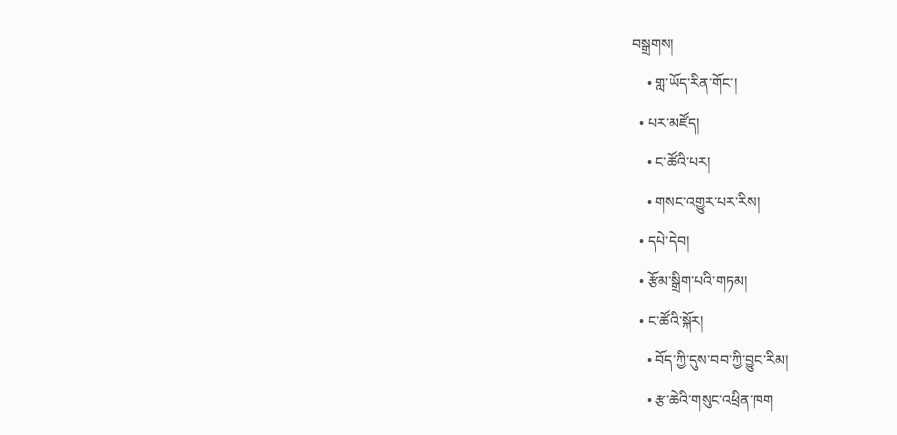བསྒྲགས།
    • གླ་ཡོད་རིན་གོང་།
  • པར་མཛོད།
    • ང་ཚོའི་པར།
    • གསང་འགྱུར་པར་རིས།
  • དཔེ་དེབ།
  • རྩོམ་སྒྲིག་པའི་གཏམ།
  • ང་ཚོའི་སྐོར།
    • བོད་ཀྱི་དུས་བབ་ཀྱི་བྱུང་རིམ།
    • རྩ་ཆེའི་གསུང་འཕྲིན་ཁག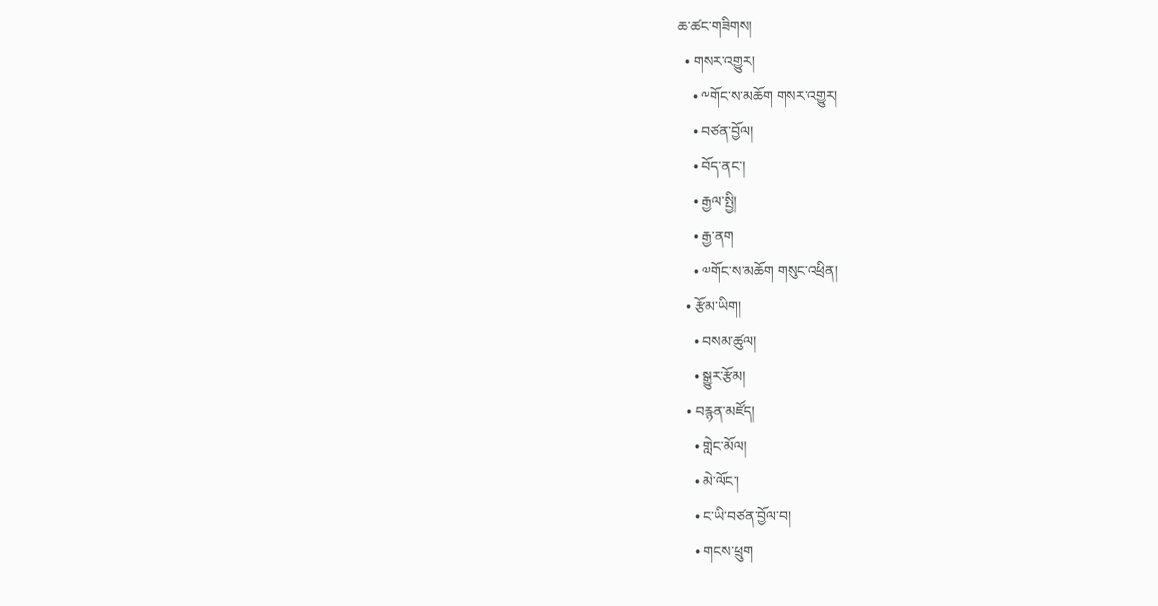ཆ་ཚང་གཟིགས།
  • གསར་འགྱུར།
    • ༸གོང་ས་མཆོག གསར་འགྱུར།
    • བཙན་བྱོལ།
    • བོད་ནང་།
    • རྒྱལ་སྤྱི།
    • རྒྱ་ནག
    • ༧གོང་ས་མཆོག གསུང་འཕྲིན།
  • རྩོམ་ཡིག།
    • བསམ་ཚུལ།
    • སྒྱུར་རྩོམ།
  • བརྙན་མཛོད།
    • གླེང་མོལ།
    • མེ་ལོང་།
    • ང་ཡི་བཙན་བྱོལ་བ།
    • གངས་ཕྲུག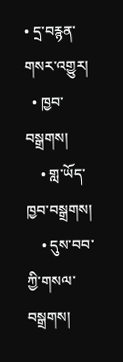• དྲ་བརྙན་གསར་འགྱུར།
  • ཁྱབ་བསྒྲགས།
    • གླ་ཡོད་ཁྱབ་བསྒྲགས།
    • དུས་བབ་ཀྱི་གསལ་བསྒྲགས།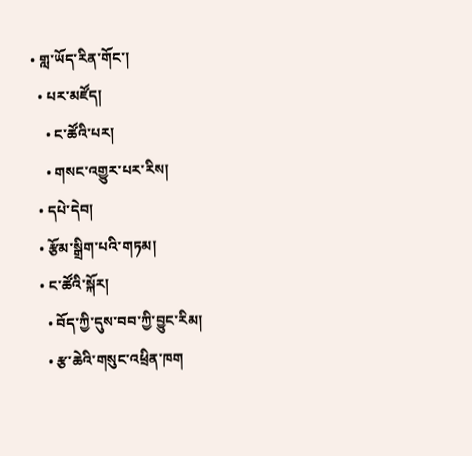• གླ་ཡོད་རིན་གོང་།
  • པར་མཛོད།
    • ང་ཚོའི་པར།
    • གསང་འགྱུར་པར་རིས།
  • དཔེ་དེབ།
  • རྩོམ་སྒྲིག་པའི་གཏམ།
  • ང་ཚོའི་སྐོར།
    • བོད་ཀྱི་དུས་བབ་ཀྱི་བྱུང་རིམ།
    • རྩ་ཆེའི་གསུང་འཕྲིན་ཁག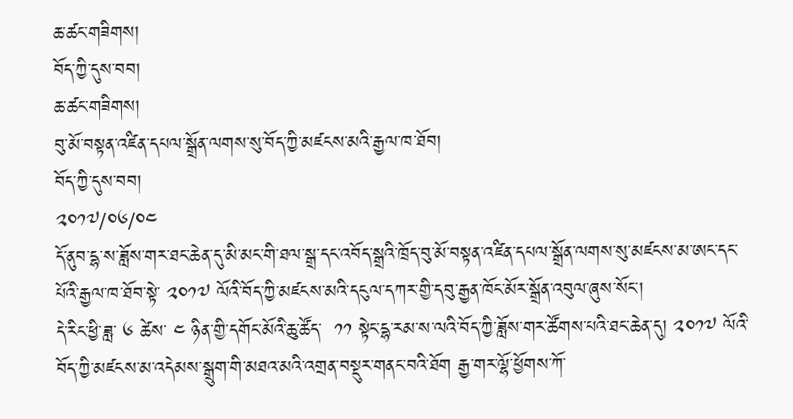ཆ་ཚང་གཟིགས།
བོད་ཀྱི་དུས་བབ།
ཆ་ཚང་གཟིགས།
བུ་མོ་བསྟན་འཛིན་དཔལ་སྒྲོན་ལགས་སུ་བོད་ཀྱི་མཛངས་མའི་རྒྱལ་ཁ་ཐོབ།
བོད་ཀྱི་དུས་བབ།
༢༠༡༧/༠༦/༠༤
དོ་ནུབ་དྷ་ས་ཟློས་གར་ཐང་ཆེན་དུ་མི་མང་གི་ཐལ་སྒྲ་དང་འབོད་སྒྲའི་ཁྲོད་བུ་མོ་བསྟན་འཛིན་དཔལ་སྒྲོན་ལགས་སུ་མཛངས་མ་ཨང་དང་པོའི་རྒྱལ་ཁ་ཐོབ་སྟེ་ ༢༠༡༧ ལོའི་བོད་ཀྱི་མཛངས་མའི་དངུལ་དཀར་གྱི་དབུ་རྒྱན་ཁོང་མོར་སྒྲོན་འབུལ་ཞུས་སོང་།
དེ་རིང་ཕྱི་ཟླ་ ༦ ཚེས་ ༤ ཉིན་གྱི་དགོང་མོའི་ཆུ་ཚོད་  ༡༡ སྟེང་དྷ་རམ་ས་ལའི་བོད་ཀྱི་ཟློས་གར་ཚོགས་པའི་ཐང་ཆེན་དུ། ༢༠༡༧ ལོའི་བོད་ཀྱི་མཛངས་མ་འདེམས་སྒྲུག་གི་མཐའ་མའི་འགྲན་བསྡུར་གནང་བའི་ཐོག རྒྱ་གར་ལྷོ་ཕྱོགས་ཀོ་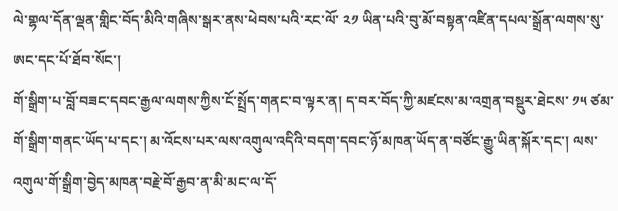ལེ་གྷལ་དོན་ལྡན་གླིང་བོད་མིའི་གཞིས་སྒར་ནས་ཕེབས་པའི་རང་ལོ་ ༢༡ ཡིན་པའི་བུ་མོ་བསྟན་འཛིན་དཔལ་སྒྲོན་ལགས་སུ་ཨང་དང་པོ་ཐོབ་སོང་།
གོ་སྒྲིག་པ་བློ་བཟང་དབང་རྒྱལ་ལགས་ཀྱིས་ངོ་སྤྲོད་གནང་བ་ལྟར་ན། ད་བར་བོད་ཀྱི་མཛངས་མ་འགྲན་བསྡུར་ཐེངས་ ༡༥ ཙམ་གོ་སྒྲིག་གནང་ཡོད་པ་དང་། མ་འོངས་པར་ལས་འགུལ་འདིའི་བདག་དབང་ཉོ་མཁན་ཡོད་ན་བཙོང་རྒྱུ་ཡིན་སྐོར་དང་། ལས་འགུལ་གོ་སྒྲིག་བྱེད་མཁན་བརྗེ་བོ་རྒྱབ་ན་མི་མང་ལ་དོ་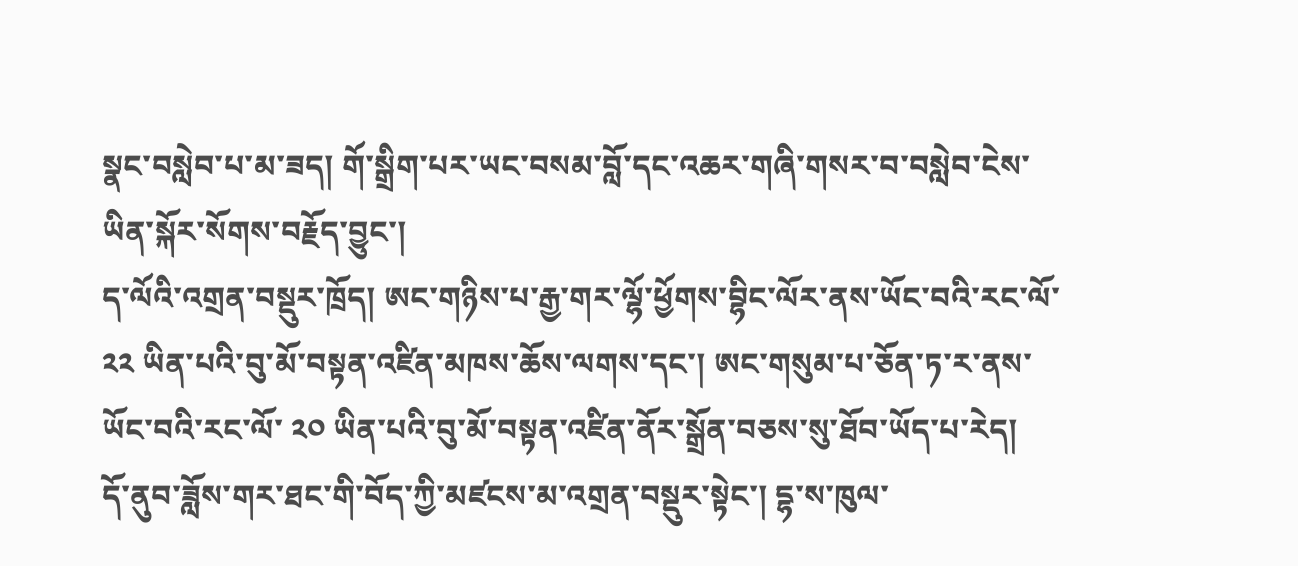སྣང་བསླེབ་པ་མ་ཟད། གོ་སྒྲིག་པར་ཡང་བསམ་བློ་དང་འཆར་གཞི་གསར་བ་བསླེབ་ངེས་ཡིན་སྐོར་སོགས་བརྗོད་བྱུང་།
ད་ལོའི་འགྲན་བསྡུར་ཁྲོད། ཨང་གཉིས་པ་རྒྱ་གར་ལྷོ་ཕྱོགས་བྷིང་ལོར་ནས་ཡོང་བའི་རང་ལོ་ ༢༢ ཡིན་པའི་བུ་མོ་བསྟན་འཛིན་མཁས་ཆོས་ལགས་དང་། ཨང་གསུམ་པ་ཅོན་ཏ་ར་ནས་ཡོང་བའི་རང་ལོ་ ༢༠ ཡིན་པའི་བུ་མོ་བསྟན་འཛིན་ནོར་སྒྲོན་བཅས་སུ་ཐོབ་ཡོད་པ་རེད།
དོ་ནུབ་ཟློས་གར་ཐང་གི་བོད་ཀྱི་མཛངས་མ་འགྲན་བསྡུར་སྟེང་། དྷ་ས་ཁུལ་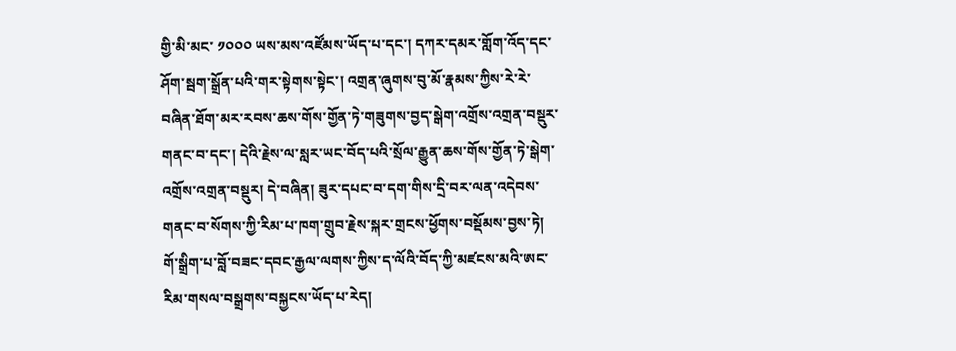གྱི་མི་མང་ ༡༠༠༠ ཡས་མས་འཛོམས་ཡོད་པ་དང་། དཀར་དམར་གློག་འོད་དང་ཤོག་སྦག་སྒྲོན་པའི་གར་སྟེགས་སྟེང་། འགྲན་ཞུགས་བུ་མོ་རྣམས་ཀྱིས་རེ་རེ་བཞིན་ཐོག་མར་རབས་ཆས་གོས་གྱོན་ཏེ་གཟུགས་བྱད་སྒེག་འགྲོས་འགྲན་བསྡུར་གནང་བ་དང་། དེའི་རྗེས་ལ་སླར་ཡང་བོད་པའི་སྲོལ་རྒྱུན་ཆས་གོས་གྱོན་ཏེ་སྒེག་འགྲོས་འགྲན་བསྡུར། དེ་བཞིན། ཟུར་དཔང་བ་དག་གིས་དྲི་བར་ལན་འདེབས་གནང་བ་སོགས་ཀྱི་རིམ་པ་ཁག་གྲུབ་རྗེས་སྐར་གྲངས་ཕྱོགས་བསྡོམས་བྱས་ཏེ། གོ་སྒྲིག་པ་བློ་བཟང་དབང་རྒྱལ་ལགས་ཀྱིས་ད་ལོའི་བོད་ཀྱི་མཛངས་མའི་ཨང་རིམ་གསལ་བསྒྲགས་བསྐྱངས་ཡོད་པ་རེད།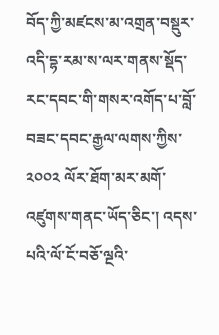བོད་ཀྱི་མཛངས་མ་འགྲན་བསྡུར་འདི་དྷ་རམ་ས་ལར་གནས་སྡོད་རང་དབང་གི་གསར་འགོད་པ་བློ་བཟང་དབང་རྒྱལ་ལགས་ཀྱིས་ ༢༠༠༢ ལོར་ཐོག་མར་མགོ་འཛུགས་གནང་ཡོད་ཅིང་། འདས་པའི་ལོ་ངོ་བཅོ་ལྔའི་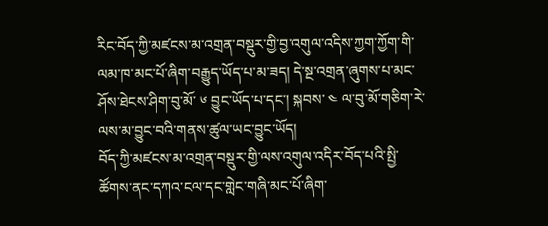རིང་བོད་ཀྱི་མཛངས་མ་འགྲན་བསྡུར་གྱི་བྱ་འགུལ་འདིས་ཀྱག་ཀྱོག་གི་ལམ་ཁ་མང་པོ་ཞིག་བརྒྱུད་ཡོད་པ་མ་ཟད། དེ་སྔ་འགྲན་ཞུགས་པ་མང་ཤོས་ཐེངས་ཤིག་བུ་མོ་ ༦ བྱུང་ཡོད་པ་དང་། སྐབས་ ༤ ལ་བུ་མོ་གཅིག་རེ་ལས་མ་བྱུང་བའི་གནས་ཚུལ་ཡང་བྱུང་ཡོད།
བོད་ཀྱི་མཛངས་མ་འགྲན་བསྡུར་གྱི་ལས་འགུལ་འདིར་བོད་པའི་སྤྱི་ཚོགས་ནང་དཀའ་ངལ་དང་གླེང་གཞི་མང་པོ་ཞིག་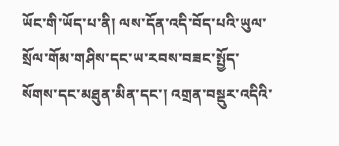ཡོང་གི་ཡོད་པ་ནི། ལས་དོན་འདི་བོད་པའི་ཡུལ་སྲོལ་གོམ་གཤིས་དང་ཡ་རབས་བཟང་སྤྱོད་སོགས་དང་མཐུན་མིན་དང་། འགྲན་བསྡུར་འདིའི་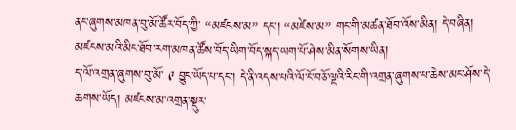ནང་ཞུགས་མཁན་བུ་མོ་ཚོར་བོད་ཀྱི་ “མཛངས་མ” དང་། “མཛེས་མ” གང་གི་མཚན་ཐོབ་འོས་མིན། དེ་བཞིན། མཛངས་མའི་མིང་ཐོབ་རག་མཁན་ཚོས་བོད་ཡིག་བོད་སྐད་ཡག་པོ་ཤེས་མིན་སོགས་ཡིན།
ད་ལོ་འགྲན་ཞུགས་བུ་མོ་ ༩ བྱུང་ཡོད་པ་དང་། དེ་ནི་འདས་པའི་ལོ་ངོ་བཅོ་ལྔའི་རིང་གི་འགྲན་ཞུགས་པ་ཆེས་མང་ཤོས་དེ་ཆགས་ཡོད། མཛངས་མ་འགྲན་སྡུར་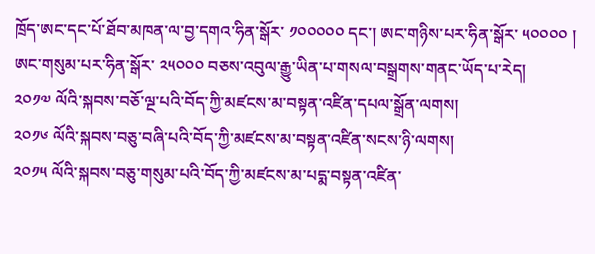ཁྲོད་ཨང་དང་པོ་ཐོབ་མཁན་ལ་བྱ་དགའ་ཧིན་སྒོར་ ༡༠༠༠༠༠ དང་། ཨང་གཉིས་པར་ཧིན་སྒོར་ ༥༠༠༠༠ ། ཨང་གསུམ་པར་ཧིན་སྒོར་ ༢༥༠༠༠ བཅས་འབུལ་རྒྱུ་ཡིན་པ་གསལ་བསྒྲགས་གནང་ཡོད་པ་རེད།
༢༠༡༧ ལོའི་སྐབས་བཅོ་ལྔ་པའི་བོད་ཀྱི་མཛངས་མ་བསྟན་འཛིན་དཔལ་སྒྲོན་ལགས།
༢༠༡༦ ལོའི་སྐབས་བཅུ་བཞི་པའི་བོད་ཀྱི་མཛངས་མ་བསྟན་འཛིན་སངས་ཉི་ལགས།
༢༠༡༥ ལོའི་སྐབས་བཅུ་གསུམ་པའི་བོད་ཀྱི་མཛངས་མ་པདྨ་བསྟན་འཛིན་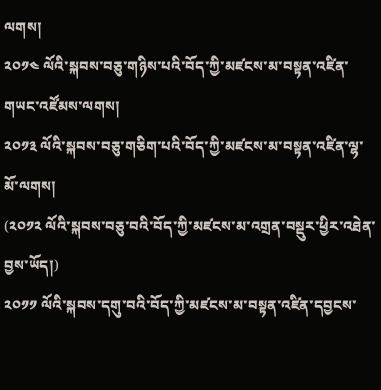ལགས།
༢༠༡༤ ལོའི་སྐབས་བཅུ་གཉིས་པའི་བོད་ཀྱི་མཛངས་མ་བསྟན་འཛིན་གཡང་འཛོམས་ལགས།
༢༠༡༣ ལོའི་སྐབས་བཅུ་གཅིག་པའི་བོད་ཀྱི་མཛངས་མ་བསྟན་འཛིན་ལྷ་མོ་ལགས།
(༢༠༡༢ ལོའི་སྐབས་བཅུ་བའི་བོད་ཀྱི་མཛངས་མ་འགྲན་བསྡུར་ཕྱིར་འཐེན་བྱས་ཡོད།)
༢༠༡༡ ལོའི་སྐབས་དགུ་བའི་བོད་ཀྱི་མཛངས་མ་བསྟན་འཛིན་དབྱངས་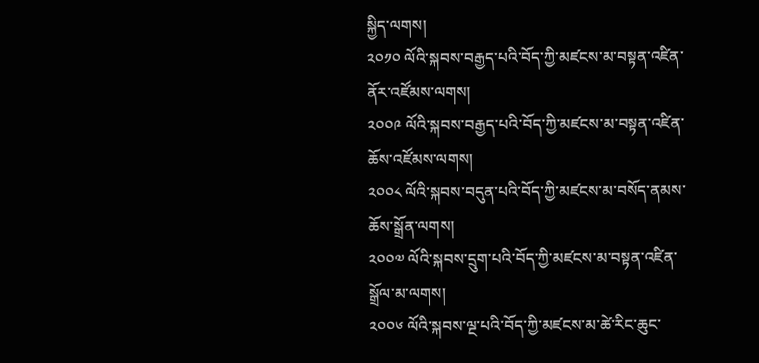སྐྱིད་ལགས།
༢༠༡༠ ལོའི་སྐབས་བརྒྱད་པའི་བོད་ཀྱི་མཛངས་མ་བསྟན་འཛིན་ནོར་འཛོམས་ལགས།
༢༠༠༩ ལོའི་སྐབས་བརྒྱད་པའི་བོད་ཀྱི་མཛངས་མ་བསྟན་འཛིན་ཆོས་འཛོམས་ལགས།
༢༠༠༨ ལོའི་སྐབས་བདུན་པའི་བོད་ཀྱི་མཛངས་མ་བསོད་ནམས་ཆོས་སྒྲོན་ལགས།
༢༠༠༧ ལོའི་སྐབས་དྲུག་པའི་བོད་ཀྱི་མཛངས་མ་བསྟན་འཛིན་སྒྲོལ་མ་ལགས།
༢༠༠༦ ལོའི་སྐབས་ལྔ་པའི་བོད་ཀྱི་མཛངས་མ་ཚེ་རིང་ཆུང་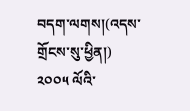བདག་ལགས།(འདས་གྲོངས་སུ་ཕྱིན།)
༢༠༠༥ ལོའི་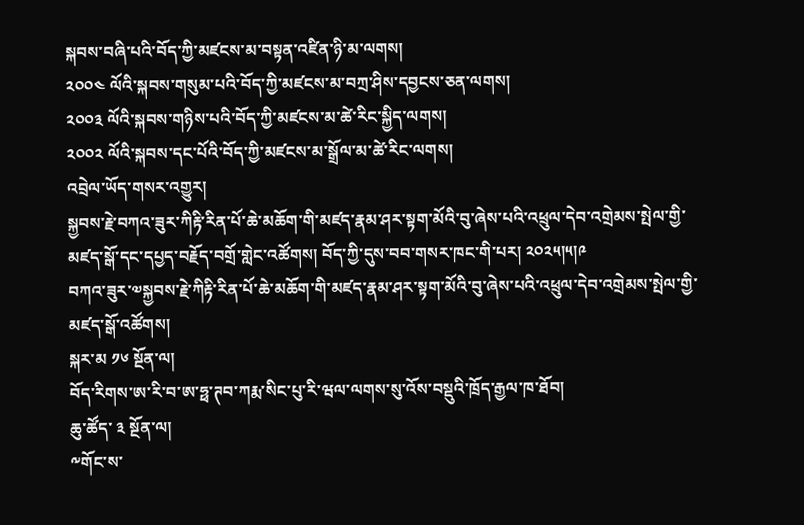སྐབས་བཞི་པའི་བོད་ཀྱི་མཛངས་མ་བསྟན་འཛིན་ཉི་མ་ལགས།
༢༠༠༤ ལོའི་སྐབས་གསུམ་པའི་བོད་ཀྱི་མཛངས་མ་བཀྲ་ཤིས་དབྱངས་ཅན་ལགས།
༢༠༠༣ ལོའི་སྐབས་གཉིས་པའི་བོད་ཀྱི་མཛངས་མ་ཚེ་རིང་སྐྱིད་ལགས།
༢༠༠༢ ལོའི་སྐབས་དང་པོའི་བོད་ཀྱི་མཛངས་མ་སྒྲོལ་མ་ཚེ་རིང་ལགས།
འབྲེལ་ཡོད་གསར་འགྱུར།
སྐྱབས་རྗེ་བཀའ་ཟུར་ཀིརྟི་རིན་པོ་ཆེ་མཆོག་གི་མཛད་རྣམ་ཤར་སྟག་མོའི་བུ་ཞེས་པའི་འཕྲུལ་དེབ་འགྲེམས་སྤེལ་གྱི་མཛད་སྒོ་དང་དཔྱད་བརྗོད་བགྲོ་གླེང་འཚོགས། བོད་ཀྱི་དུས་བབ་གསར་ཁང་གི་པར། ༢༠༢༥།༥།༩
བཀའ་ཟུར་༧སྐྱབས་རྗེ་ཀིརྟི་རིན་པོ་ཆེ་མཆོག་གི་མཛད་རྣམ་ཤར་སྟག་མོའི་བུ་ཞེས་པའི་འཕྲུལ་དེབ་འགྲེམས་སྤེལ་གྱི་མཛད་སྒོ་འཚོགས།
སྐར་མ ༡༦ སྔོན་ལ།
བོད་རིགས་ཨ་རི་བ་ཨ་ཧྥ་ཊབ་ཀརྨ་སིང་པུ་རི་ཝལ་ལགས་སུ་འོས་བསྡུའི་ཁྲོད་རྒྱལ་ཁ་ཐོབ།
ཆུ་ཚོད་ ༣ སྔོན་ལ།
༸གོང་ས་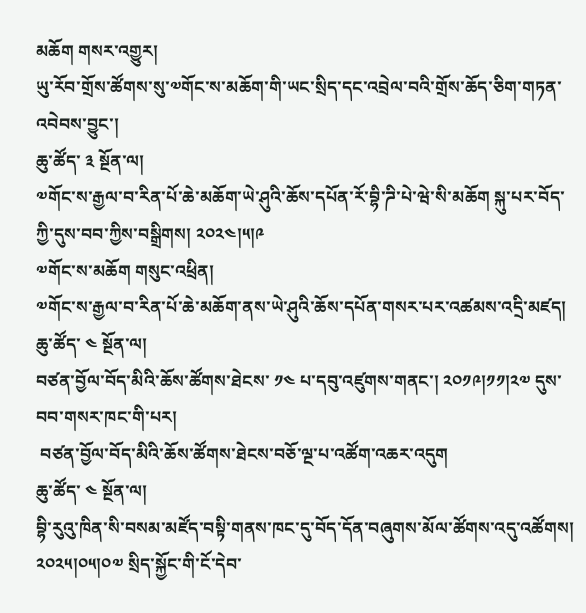མཆོག གསར་འགྱུར།
ཡུ་རོབ་གྲོས་ཚོགས་སུ་༧གོང་ས་མཆོག་གི་ཡང་སྲིད་དང་འབྲེལ་བའི་གྲོས་ཆོད་ཅིག་གཏན་འབེབས་བྱུང་།
ཆུ་ཚོད་ ༣ སྔོན་ལ།
༧གོང་ས་རྒྱལ་བ་རིན་པོ་ཆེ་མཆོག་ཡེ་ཤུའི་ཆོས་དཔོན་རོ་བྷི་ཌི་པེ་ཝེ་སི་མཆོག སྐུ་པར་བོད་ཀྱི་དུས་བབ་ཀྱིས་བསྒྲིགས། ༢༠༢༤།༥།༩
༧གོང་ས་མཆོག གསུང་འཕྲིན།
༧གོང་ས་རྒྱལ་བ་རིན་པོ་ཆེ་མཆོག་ནས་ཡེ་ཤུའི་ཆོས་དཔོན་གསར་པར་འཚམས་འདྲི་མཛད།
ཆུ་ཚོད་ ༤ སྔོན་ལ།
བཙན་བྱོལ་བོད་མིའི་ཆོས་ཚོགས་ཐེངས་ ༡༤ པ་དབུ་འཛུགས་གནང་། ༢༠༡༩།༡༡།༢༧ དུས་བབ་གསར་ཁང་གི་པར།
 བཙན་བྱོལ་བོད་མིའི་ཆོས་ཚོགས་ཐེངས་བཅོ་ལྔ་པ་འཚོག་འཆར་འདུག
ཆུ་ཚོད་ ༤ སྔོན་ལ།
བྷི་རུའུ་ཁིན་སི་བསམ་མཛོད་བསྟི་གནས་ཁང་དུ་བོད་དོན་བཞུགས་མོལ་ཚོགས་འདུ་འཚོགས། ༢༠༢༥།༠༥།༠༧ སྲིད་སྐྱོང་གི་ངོ་དེབ་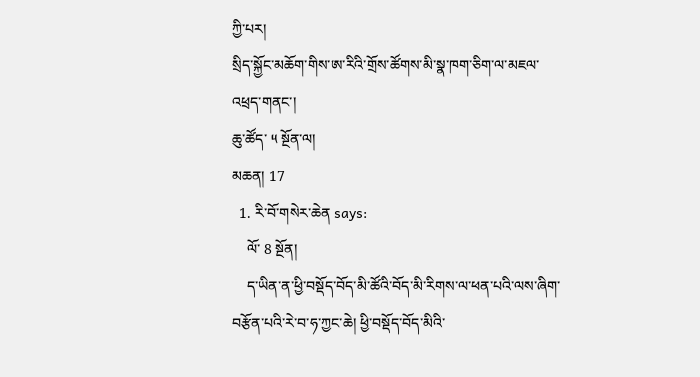ཀྱི་པར།
སྲིད་སྐྱོང་མཆོག་གིས་ཨ་རིའི་གྲོས་ཚོགས་མི་སྣ་ཁག་ཅིག་ལ་མཇལ་འཕྲད་གནང་།
ཆུ་ཚོད་ ༥ སྔོན་ལ།
མཆན། 17
  1. རི་བོ་གསེར་ཆེན says:
    ལོ་ 8 སྔོན།
    ད་ཡིན་ན་ཕྱི་བསྡོད་བོད་མི་ཚོའི་བོད་མི་རིགས་ལ་ཕན་པའི་ལས་ཞིག་བརྩོན་པའི་རེ་བ་ཧ་ཀྱང་ཆེ། ཕྱི་བསྡོད་བོད་མིའི་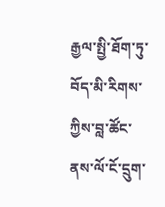རྒྱལ་སྤྱི་ཐོག་ཏུ་བོད་མི་རིགས་ཀྱིས་བླ་ཚོང་ནས་ལོ་ངོ་དྲུག་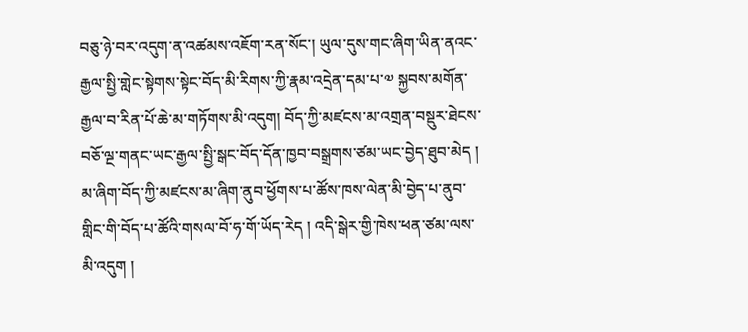བཅུ་ཉེ་བར་འདུག་ན་འཚམས་འཇོག་རན་སོང་། ཡུལ་དུས་གང་ཞིག་ཡིན་ནའང་རྒྱལ་སྤྱི་གླེང་སྟེགས་སྟེང་བོད་མི་རིགས་ཀྱི་རྣམ་འདྲེན་དམ་པ་༧ སྐྱབས་མགོན་རྒྱལ་བ་རིན་པོ་ཆེ་མ་གཏོགས་མི་འདུག། བོད་ཀྱི་མཛངས་མ་འགྲན་བསྡུར་ཐེངས་བཅོ་ལྔ་གནང་ཡང་རྒྱལ་སྤྱི་སྒང་བོད་དོན་ཁྱབ་བསྒྲགས་ཙམ་ཡང་བྱེད་ཐུབ་མེད ། མ་ཞིག་བོད་ཀྱི་མཛངས་མ་ཞིག་ནུབ་ཕྱོགས་པ་ཚོས་ཁས་ལེན་མི་བྱེད་པ་ནུབ་གླིང་གི་བོད་པ་ཚོའི་གསལ་བོ་ཧ་གོ་ཡོད་རེད ། འདི་སྒེར་གྱི་ཁེས་ཕན་ཙམ་ལས་མི་འདུག །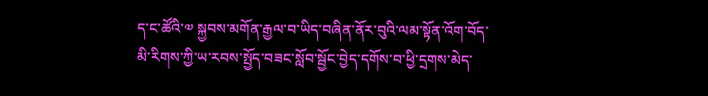ད་ང་ཚོའི་༧ སྐྱབས་མགོན་རྒྱལ་བ་ཡིད་བཞིན་ནོར་བུའི་ལམ་སྟོན་འོག་བོད་མི་རིགས་ཀྱི་ཡ་རབས་སྤྱོད་བཟང་སློབ་སྦྱོང་བྱེད་དགོས་བ་ཕྱི་དྲགས་མེད་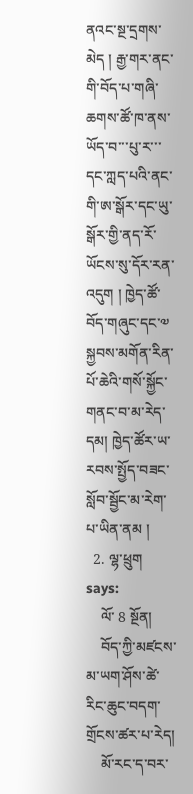ནའང་སྔ་དྲགས་མེད ། རྒྱ་གར་ནང་གི་བོད་པ་གཞི་ཆགས་ཚོ་ཁ་ནས་ཡོད་བ་་་པུ་ར་་་དང་ཀླད་པའི་ནང་གི་ཨ་སྒོར་དང་ཡུ་སྒོར་གྱི་ནད་རོ་ཡོངས་སུ་དོར་རན་འདུག ། ཁྱེད་ཚོ་བོད་གཞུང་དང་༧ སྐྱབས་མགོན་རིན་པོ་ཆེའི་གསོ་སྐྱོང་གནང་བ་མ་རེད་དམ། ཁྱེད་ཚོར་ཡ་རབས་སྤྱོད་བཟང་སློབ་སྦྱོང་མ་རེག་པ་ཡིན་ནམ །
  2. ལྷ་ཕྲུག says:
    ལོ་ 8 སྔོན།
    བོད་ཀྱི་མཛངས་མ་ཡག་ཤོས་ཚེ་རིང་ཆུང་བདག་གྲོངས་ཚར་པ་རེད།
    མོ་རང་ད་བར་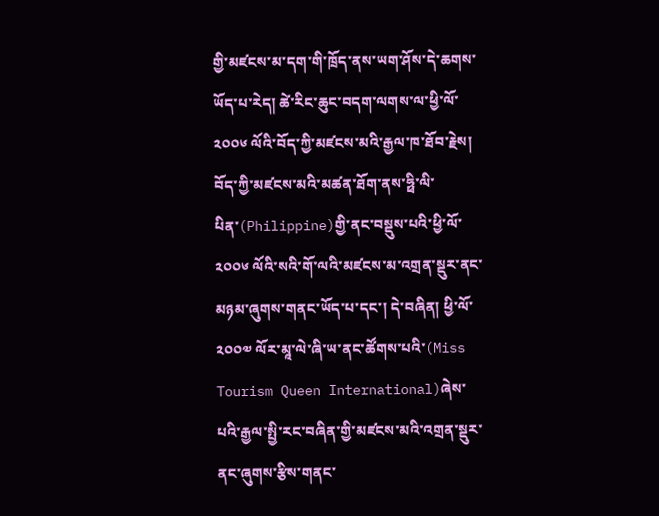གྱི་མཛངས་མ་དག་གི་ཁྲོད་ནས་ཡག་ཤོས་དེ་ཆགས་ཡོད་པ་རེད། ཚེ་རིང་ཆུང་བདག་ལགས་ལ་ཕྱི་ལོ་ ༢༠༠༦ ལོའི་བོད་ཀྱི་མཛངས་མའི་རྒྱལ་ཁ་ཐོབ་རྗེས། བོད་ཀྱི་མཛངས་མའི་མཚན་ཐོག་ནས་ཧྥི་ལི་པིན་(Philippine)གྱི་ནང་བསྡུས་པའི་ཕྱི་ལོ་ ༢༠༠༦ ལོའི་སའི་གོ་ལའི་མཛངས་མ་འགྲན་སྡུར་ནང་མཉམ་ཞུགས་གནང་ཡོད་པ་དང་། དེ་བཞིན། ཕྱི་ལོ་ ༢༠༠༧ ལོར་མཱ་ལེ་ཞི་ཡ་ནང་ཚོགས་པའི་(Miss Tourism Queen International)ཞེས་པའི་རྒྱལ་སྤྱི་རང་བཞིན་གྱི་མཛངས་མའི་འགྲན་སྡུར་ནང་ཞུགས་རྩིས་གནང་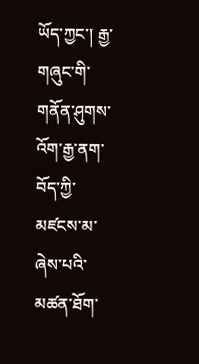ཡོད་ཀྱང་། རྒྱ་གཞུང་གི་གནོན་ཤུགས་འོག་རྒྱ་ནག་བོད་ཀྱི་མཛངས་མ་ཞེས་པའི་མཚན་ཐོག་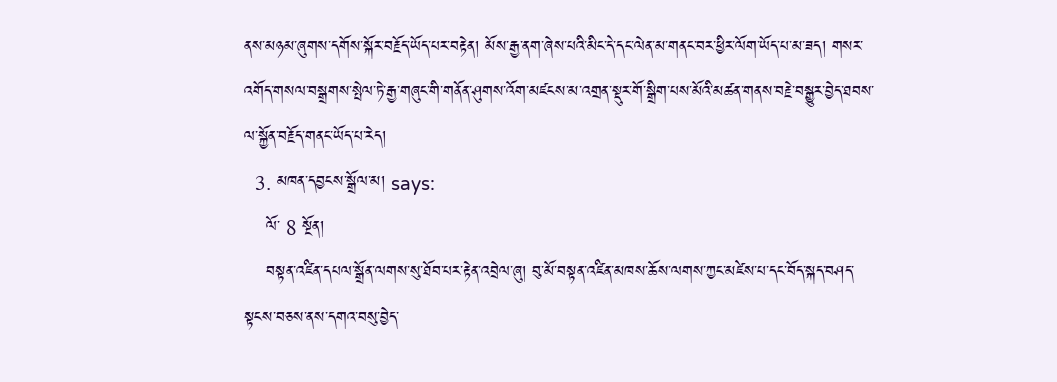ནས་མཉམ་ཞུགས་དགོས་སྐོར་བརྗོད་ཡོད་པར་བརྟེན། མོས་རྒྱ་ནག་ཞེས་པའི་མིང་དེ་དང་ལེན་མ་གནང་བར་ཕྱིར་ལོག་ཡོད་པ་མ་ཟད། གསར་འགོད་གསལ་བསྒྲགས་སྤེལ་ཏེ་རྒྱ་གཞུང་གི་གནོན་ཤུགས་འོག་མཛངས་མ་འགྲན་སྡུར་གོ་སྒྲིག་པས་མོའི་མཚན་གནས་བརྗེ་བསྒྱུར་བྱེད་ཐབས་ལ་སྐྱོན་བརྗོད་གནང་ཡོད་པ་རེད།
  3. མཁན་དབྱངས་སྒྲོལ་མ། says:
    ལོ་ 8 སྔོན།
    བསྟན་འཛིན་དཔལ་སྒྲོན་ལགས་སུ་ཐོབ་པར་རྟེན་འབྲེལ་ཞུ། བུ་མོ་བསྟན་འཛིན་མཁས་ཆོས་ལགས་ཀྱང་མཛེས་པ་དང་བོད་སྐད་བཤད་སྟངས་བཅས་ནས་དགའ་བསུ་བྱེད་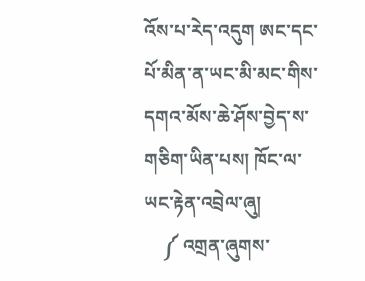འོས་པ་རེད་འདུག ཨང་དང་པོ་མིན་ན་ཡང་མི་མང་གིས་དགའ་མོས་ཆེ་ཤོས་བྱེད་ས་གཅིག་ཡིན་པས། ཁོང་ལ་ཡང་རྟེན་འབྲེལ་ཞུ།
    ༼ འགྲན་ཞུགས་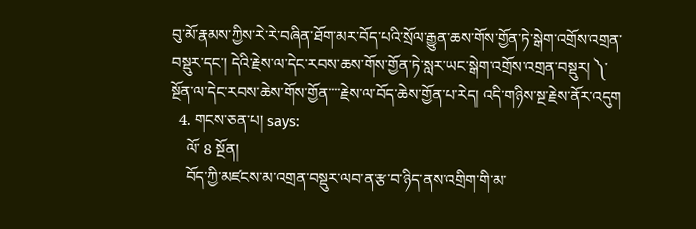བུ་མོ་རྣམས་ཀྱིས་རེ་རེ་བཞིན་ཐོག་མར་བོད་པའི་སྲོལ་རྒྱུན་ཆས་གོས་གྱོན་ཏེ་སྒེག་འགྲོས་འགྲན་བསྡུར་དང་། དེའི་རྗེས་ལ་དེང་རབས་ཆས་གོས་གྱོན་ཏེ་སླར་ཡང་སྒེག་འགྲོས་འགྲན་བསྡུར། ༽་ སྔོན་ལ་དེང་རབས་ཆེས་གོས་གྱོན་་་་རྗེས་ལ་བོད་ཆེས་གྱོན་པ་རེད། འདི་གཉིས་སྔ་རྗེས་ནོར་འདུག
  4. གངས་ཅན་པ། says:
    ལོ་ 8 སྔོན།
    བོད་ཀྱི་མཛངས་མ་འགྲན་བསྡུར་ལབ་ན་རྩ་བ་ཉིད་ནས་འགྲིག་གི་མ་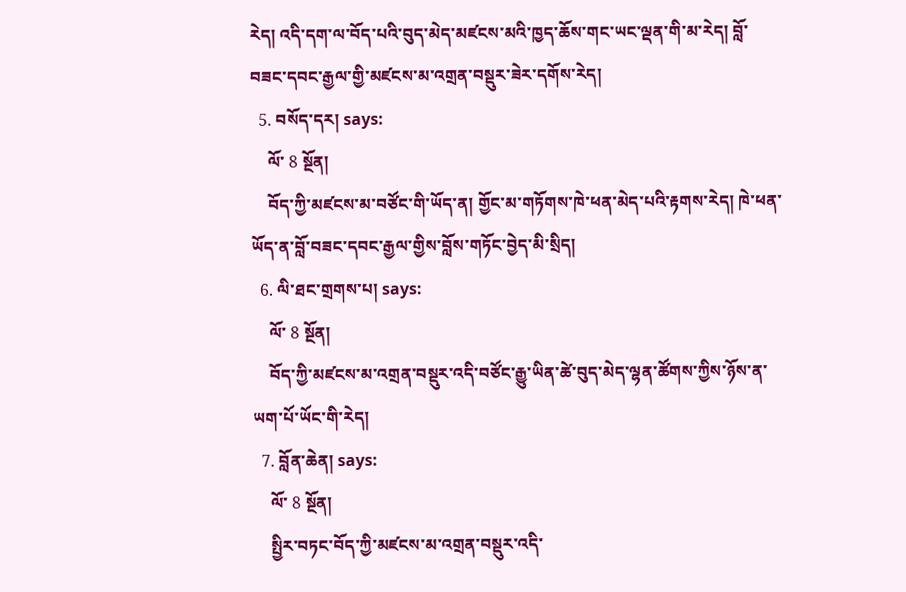རེད། འདི་དག་ལ་བོད་པའི་བུད་མེད་མཛངས་མའི་ཁྱད་ཆོས་གང་ཡང་ལྡན་གི་མ་རེད། བློ་བཟང་དབང་རྒྱལ་གྱི་མཛངས་མ་འགྲན་བསྡུར་ཟེར་དགོས་རེད།
  5. བསོད་དར། says:
    ལོ་ 8 སྔོན།
    བོད་ཀྱི་མཛངས་མ་བཙོང་གི་ཡོད་ན། གྱོང་མ་གཏོགས་ཁེ་ཕན་མེད་པའི་རྟགས་རེད། ཁེ་ཕན་ཡོད་ན་བློ་བཟང་དབང་རྒྱལ་གྱིས་བློས་གཏོང་བྱེད་མི་སྲིད།
  6. ལི་ཐང་གྲགས་པ། says:
    ལོ་ 8 སྔོན།
    བོད་ཀྱི་མཛངས་མ་འགྲན་བསྡུར་འདི་བཙོང་རྒྱུ་ཡིན་ཚེ་བུད་མེད་ལྷན་ཚོགས་ཀྱིས་ཉོས་ན་ཡག་པོ་ཡོང་གི་རེད།
  7. བློན་ཆེན། says:
    ལོ་ 8 སྔོན།
    སྤྱིར་བཏང་བོད་ཀྱི་མཛངས་མ་འགྲན་བསྡུར་འདི་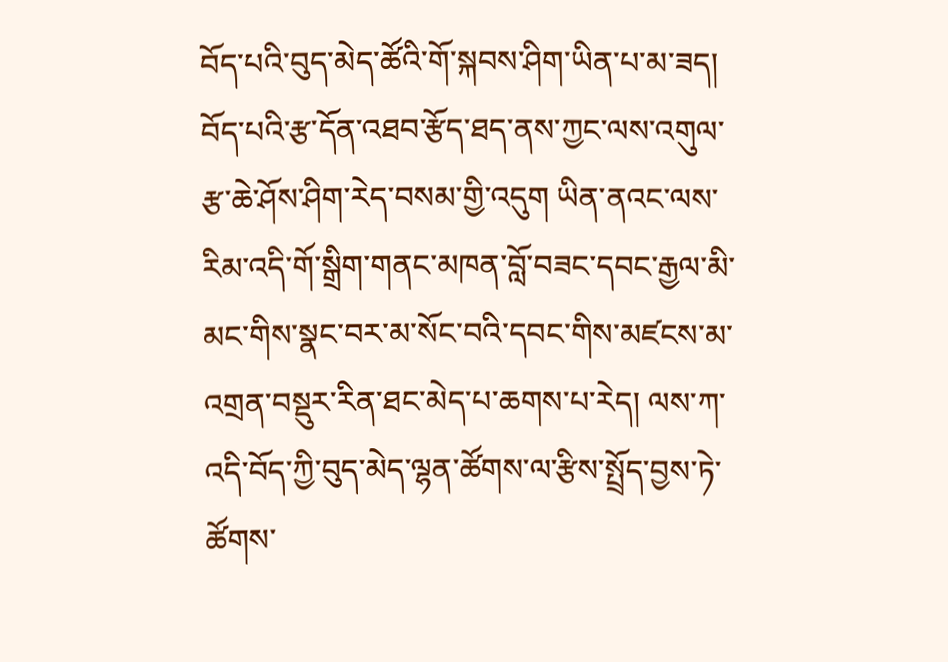བོད་པའི་བུད་མེད་ཚོའི་གོ་སྐབས་ཤིག་ཡིན་པ་མ་ཟད། བོད་པའི་རྩ་དོན་འཐབ་རྩོད་ཐད་ནས་ཀྱང་ལས་འགུལ་རྩ་ཆེ་ཤོས་ཤིག་རེད་བསམ་གྱི་འདུག ཡིན་ནའང་ལས་རིམ་འདི་གོ་སྒྲིག་གནང་མཁན་བློ་བཟང་དབང་རྒྱལ་མི་མང་གིས་སྣང་བར་མ་སོང་བའི་དབང་གིས་མཛངས་མ་འགྲན་བསྡུར་རིན་ཐང་མེད་པ་ཆགས་པ་རེད། ལས་ཀ་འདི་བོད་ཀྱི་བུད་མེད་ལྷན་ཚོགས་ལ་རྩིས་སྤྲོད་བྱས་ཏེ་ཚོགས་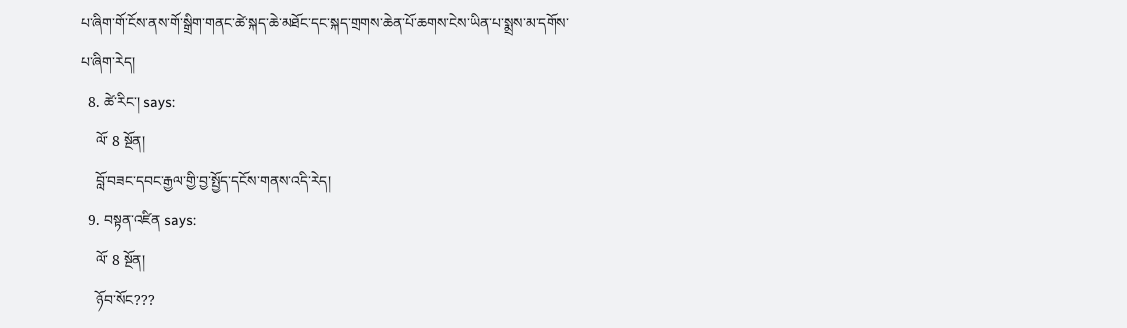པ་ཞིག་གོ་ངོས་ནས་གོ་སྒྲིག་གནང་ཚེ་སྐད་ཆེ་མཐོང་དང་སྐད་གྲགས་ཆེན་པོ་ཆགས་ངེས་ཡིན་པ་སྨྲས་མ་དགོས་པ་ཞིག་རེད།
  8. ཚེ་རིང་། says:
    ལོ་ 8 སྔོན།
    བློ་བཟང་དབང་རྒྱལ་གྱི་བྱ་སྤྱོད་དངོས་གནས་འདི་རེད།
  9. བསྟན་འཛིན says:
    ལོ་ 8 སྔོན།
    ཉོབ་སོང???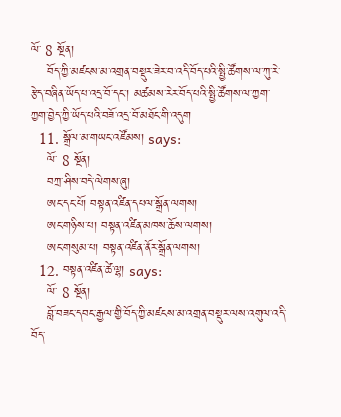ལོ་ 8 སྔོན།
    བོད་ཀྱི་མཛངས་མ་འགྲན་བསྡུར་ཟེར་བ་འདི་བོད་པའི་སྤྱི་ཚོགས་ལ་ཀུ་རེ་རྩེད་བཞིན་ཡོད་པ་འདྲ་བོ་དང་། མཚམས་རེར་བོད་པའི་སྤྱི་ཚོགས་ལ་ཀྱག་ཀྱག་བྱེད་ཀྱི་ཡོད་པའི་བཟོ་འདྲ་བོ་མཐོང་གི་འདུག
  11. སྒྲོལ་མ་གཡང་འཛོམས། says:
    ལོ་ 8 སྔོན།
    བཀྲ་ཤིས་བདེ་ལེགས་ཞུ།
    ཨང་དང་པོ། བསྟན་འཛིན་དཔལ་སྒྲོན་ལགས།
    ཨང་གཉིས་པ། བསྟན་འཛིན་མཁས་ཆོས་ལགས།
    ཨང་གསུམ་པ། བསྟན་འཛིན་ནོར་སྒྲོན་ལགས།
  12. བསྟན་འཛིན་ཚེ་ལྷ། says:
    ལོ་ 8 སྔོན།
    བློ་བཟང་དབང་རྒྱལ་གྱི་བོད་ཀྱི་མཛངས་མ་འགྲན་བསྡུར་ལས་འགུལ་འདི་བོད་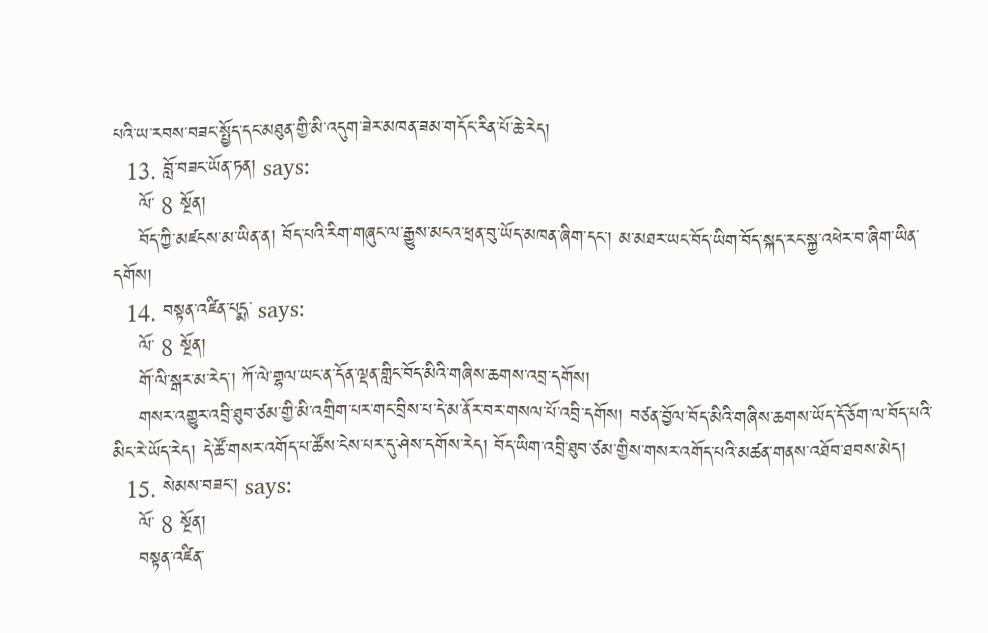པའི་ཡ་རབས་བཟང་སྤྱོད་དང་མཐུན་གྱི་མི་འདུག་ཟེར་མཁན་ཟམ་གདོང་རིན་པོ་ཆེ་རེད།
  13. བློ་བཟང་ཡོན་ཏན། says:
    ལོ་ 8 སྔོན།
    བོད་ཀྱི་མཛངས་མ་ཡིན་ན། བོད་པའི་རིག་གཞུང་ལ་རྒྱུས་མངའ་ཕྲན་བུ་ཡོད་མཁན་ཞིག་དང་། མ་མཐར་ཡང་བོད་ཡིག་བོད་སྐད་རང་སྐྱ་འཕེར་བ་ཞིག་ཡིན་དགོས།
  14. བསྟན་འཛིན་པདྨ་ says:
    ལོ་ 8 སྔོན།
    གོ་ལི་སྒར་མ་རེད་། ཀོ་ལེ་གྷལ་ཡང་ན་དོན་ལྡན་གླིང་བོད་མིའི་གཞིས་ཆགས་འབྲ་དགོས།
    གསར་འགྱུར་འབྲི་ཐུབ་ཙམ་གྱི་མི་འགྲིག་པར་གང་བྲིས་པ་དེ་མ་ནོར་བར་གསལ་པོ་འབྲི་དགོས། བཙན་བྱོལ་བོད་མིའི་གཞིས་ཆགས་ཡོད་དོ་ཅོག་ལ་བོད་པའི་མིང་རེ་ཡོད་རེད། དེ་ཚོ་གསར་འགོད་པ་ཚོས་ངེས་པར་དུ་ཤེས་དགོས་རེད། བོད་ཡིག་འབྲི་ཐུབ་ཙམ་གྱིས་གསར་འགོད་པའི་མཚན་གནས་འཐོབ་ཐབས་མེད།
  15. སེམས་བཟང་། says:
    ལོ་ 8 སྔོན།
    བསྟན་འཛིན་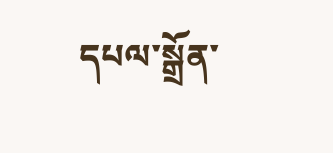དཔལ་སྒྲོན་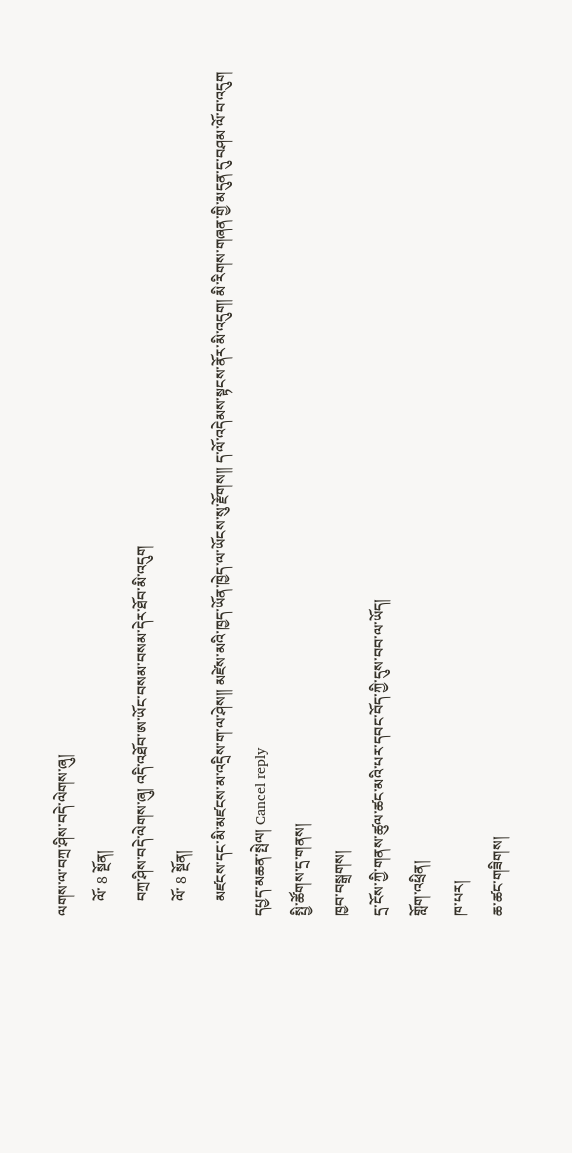ལགས་ལ་བཀྲ་ཤིས་བདེ་ལེགས་ཞུ།
    ལོ་ 8 སྔོན།
    བཀྲ་ཤིས་བདེ་ལེགས་ཞུ། འདི་འཐོབ་ཨ་ཡོང་བསམ་བསམ་དེར་ཐོབ་མི་འདུག
    ལོ་ 8 སྔོན།
    མཛངས་དང་མི་མཛངས་མ་འདྲིས་ག་ལ་ཤེས།། མཛེས་མའི་ཁྱད་ཡོན་ཁྱེད་ལ་ཡོངས་སུ་རྫོགས།། ད་ལོ་འདེམས་སྟངས་ནོར་མི་འདུག། མི་རིགས་གཞན་གྱི་མདུན་དུ་བཤམ་ལོ་བ་འདུག
དཔྱད་མཆན་སྤེལ། Cancel reply
སྤྱི་ཚོགས་དྲ་གནས།
ཁྱབ་བསྒྲགས།
དྲ་ངོས་ཀྱི་གནས་ཚུལ་ཚང་མའི་པར་དབང་བོད་ཀྱི་དུས་བབ་ལ་ཡོད།
གློག་འཕྲིན།
ཁ་པར།
ཆ་ཚང་གཟིགས།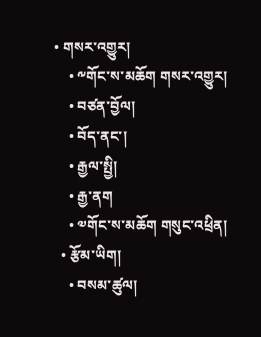• གསར་འགྱུར།
    • ༸གོང་ས་མཆོག གསར་འགྱུར།
    • བཙན་བྱོལ།
    • བོད་ནང་།
    • རྒྱལ་སྤྱི།
    • རྒྱ་ནག
    • ༧གོང་ས་མཆོག གསུང་འཕྲིན།
  • རྩོམ་ཡིག།
    • བསམ་ཚུལ།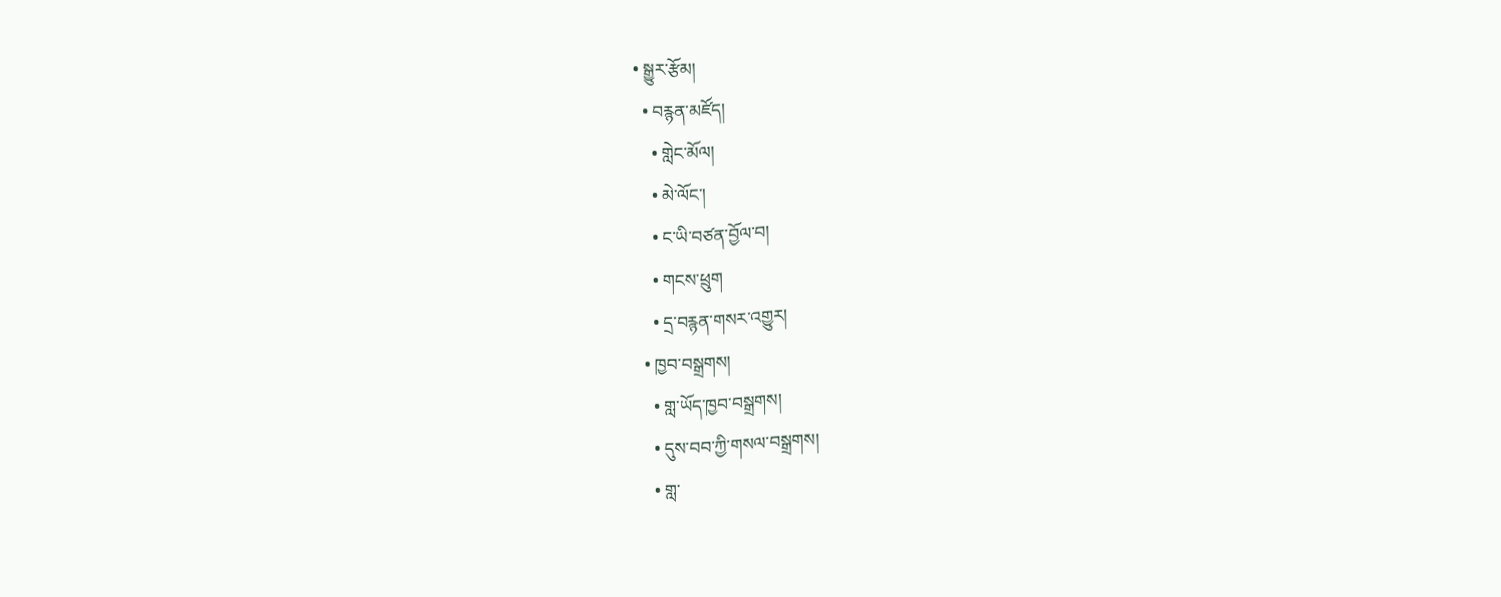• སྒྱུར་རྩོམ།
  • བརྙན་མཛོད།
    • གླེང་མོལ།
    • མེ་ལོང་།
    • ང་ཡི་བཙན་བྱོལ་བ།
    • གངས་ཕྲུག
    • དྲ་བརྙན་གསར་འགྱུར།
  • ཁྱབ་བསྒྲགས།
    • གླ་ཡོད་ཁྱབ་བསྒྲགས།
    • དུས་བབ་ཀྱི་གསལ་བསྒྲགས།
    • གླ་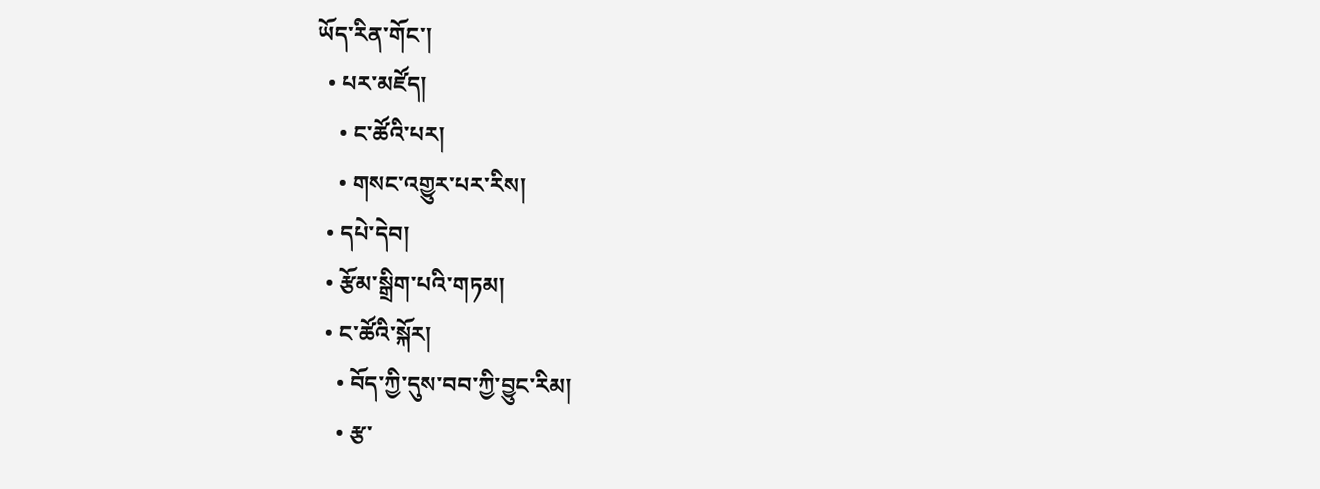ཡོད་རིན་གོང་།
  • པར་མཛོད།
    • ང་ཚོའི་པར།
    • གསང་འགྱུར་པར་རིས།
  • དཔེ་དེབ།
  • རྩོམ་སྒྲིག་པའི་གཏམ།
  • ང་ཚོའི་སྐོར།
    • བོད་ཀྱི་དུས་བབ་ཀྱི་བྱུང་རིམ།
    • རྩ་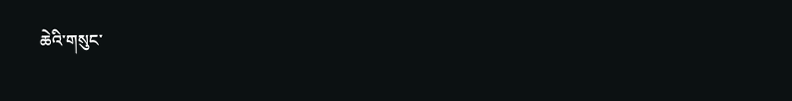ཆེའི་གསུང་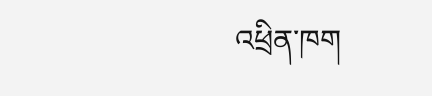འཕྲིན་ཁག